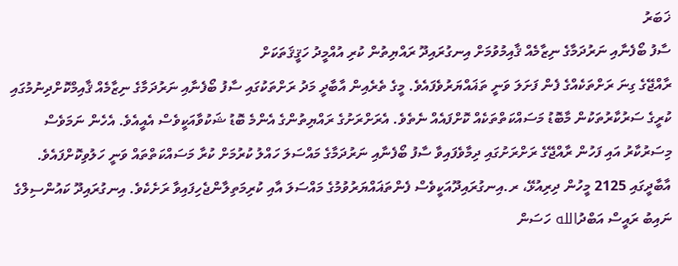ޚަބަރު
ސާފު ބޯފެނާއި ނަރުދަމާގެ ނިޒާމެއް ޤާއިމުވުމަށް އިނގުރައިދޫ ރައްޔިތުން ކުރި އުއްމީދު ހަޤީޤަތަކަށް
ރާއްޖޭގެ ގިނަ ރަށްތަކެއްގެ ފެން ފަށަލަ ވަނީ ތަޣައްޔަރުވެފައެވެ. މީގެ ތެރެއިން އާބާދީ މަދު ރަށްތަކުގައި ސާފު ބޯފެނާއި ނަރުދަމާގެ ނިޒާމެއް ޤާއިމްކޮށްދިނުމުގައި ކުރީގެ ސަރުކާރުތަކުން މާބޮޑު މަސައްކަތްތަކެއް ކޮށްފައެއް ނެތެވެ. އެރަށްރަށުގެ ރައްޔިތުންގެ އެންމެ ބޮޑު ޝަކުވާއަކީވެސް އެއީއެވެ. އެހެން ނަމަވެސް މިސަރުކާރު އައި ފަހުން ރާއްޖޭގެ ރަށްރަށުގައި ދިމާވެފައިވާ ސާފު ބޯފެނާއި ނަރުދަމާގެ މައްސަލަ ހައްލު ކުރުމަށް ކުރާ މަސައްކަތްތައް ވަނީ ހަލުވިކޮށްފައެވެ.
އާބާދީގައި 2125 މީހުން ދިރިއުޅޭ، ރ.އިނގުރައިދޫއަކީވެސް ފެންތަޣައްޔަރުވުމުގެ މައްސަލަ އާއި ކުރިމަތިލާންޖެހިފައިވާ ރަށެކެވެ. އިނގުރައިދޫ ކައުންސިލްގެ ނައިބު ރައީސް އަބްދުالله ހަސަން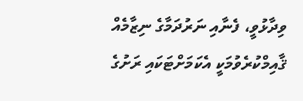ވިދާޅުވީ، ފެނާއި ނަރުދަމާގެ ނިޒާމެއް ޤާއިމްކުރެވުމަކީ އެކަމަށްޓަކައި ރަށުގެ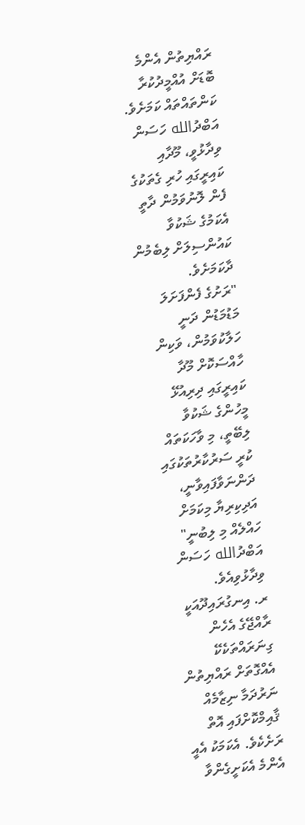ރައްޔިތުން އެންމެ ބޮޑަށް އުއްމީދުކުރާ ކަންތައްތައް ކަމަށެވެ. އަބްދުالله ހަސަން ވިދާޅުވީ، މޫދާއި ކައިރީގައި ހުރި ގެތަކުގެ ފެން ލޮނުވަމުން ދާތީ އެކަމުގެ ޝަކުވާ ކައުންސިލަށް ލިބެމުން ދާކަމަށެވެ.
"ރަށުގެ ފެންފަށަލަ މަޑުމަޑުން ދަނީ ހަލާކުވަމުން، ވަކިން ހާއްސަކޮށް މޫދާ ކައިރީގައި ދިރިއުޅޭ މީހުންގެ ޝަކުވާ ލިބޭތީ، މި ވާހަކަތައް ކުރީ ސަރުކާރުތަކުގައި ދަންނަވާފައިވާނީ، އަދިކިރިޔާ މިކަމަށް ހައްލެއް މި ލިބުނީ" އަބްދުالله ހަސަން ވިދާޅުވިއެވެ.
ރ. އިނގުރައިދޫއަކީ ރާއްޖޭގެ އެހެން ގިނަރައްތަކެކޭ އެއްގޮތަށް ރައްޔިތުން ނަރުދަމާ ނިޒާމެއް ޤާއިމްކޮށްފައި އޮތް ރަށެކެވެ. އެކަމަކު އެއީ އެންމެ އެކަށީގެންވާ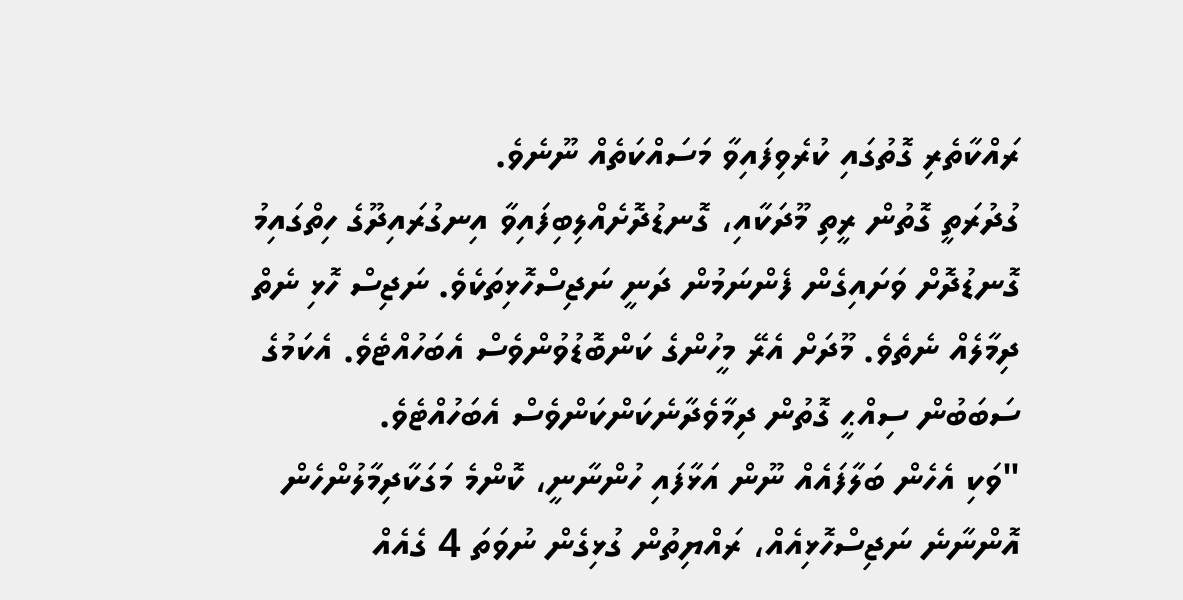ރައްކާތެރި ގޮތުގައި ކުރެވިފައިވާ މަސައްކަތެއް ނޫނެވެ.
ގުދުރަތީ ގޮތުން ރީތި މޫދަކާއި، ގޮނޑުދޮށެއްލިބިފައިވާ އިނގުރައިދޫގެ ހިތްގައިމު ގޮނޑުދޮށް ވަށައިގެން ފެންނަމުން ދަނީ ނަޖިސްހޮޅިތަކެވެ. ނަޖިސް ހޮޅި ނެތް ދިމާލެއް ނެތެވެ. މޫދަށް އެރޭ މީހުންގެ ކަންބޮޑުވުންވެސް އެބަހުއްޓެވެ. އެކަމުގެ ސަބަބުން ސިއްޙީ ގޮތުން ދިމާވެދާނެކަންކަންވެސް އެބަހުއްޓެވެ.
"ވަކި އެހެން ބަލާފައެއް ނޫން އަޅާފައި ހުންނާނީ، ކޮންމެ މަގަކާދިމާލުންހެން އޮންނާނެ ނަޖިސްހޮޅިއެއް، ރައްޔިތުން ގުޅިގެން ނުވަތަ 4 ގެއެއް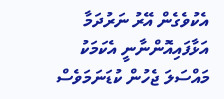އެކުވެގެން އޭރު ނަރުދަމާ އަޅާފައިއޮންނާނީ އެކަމަކު މައްސަލަ ޖެހުން ކުޑަނަމަވެސް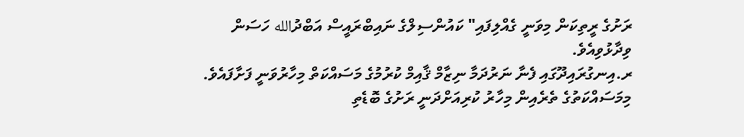ރަށުގެ ރީތިކަން މިވަނީ ގެއްލިފައި" ކައުންސިލްގެ ނައިބްރައީސް އަބްދުالله ހަސަން ވިދާޅުވިއެވެ.
ރ.އިނގުރައިދޫގައި ފެނާ ނަރުދަމާ ނިޒާމް ޤާއިމް ކުރުމުގެ މަސައްކަތް މިހާރުވަނީ ފަށާފައެވެ. މިމަސައްކަތުގެ ތެރެއިން މިހާރު ކުރިއަށްދަނީ ރަށުގެ ބޮޑެތި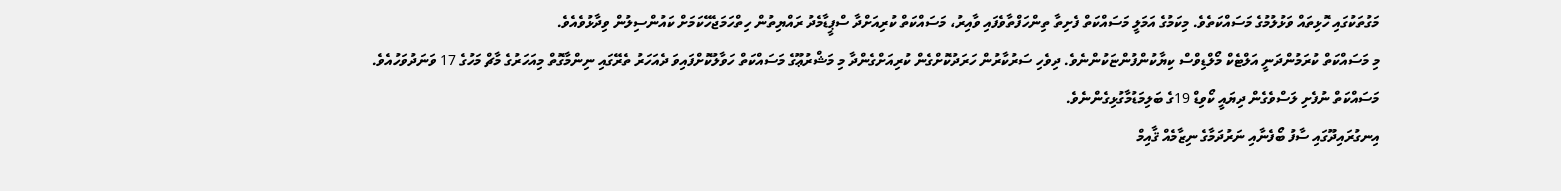މަގުތަކުގައި ހޮޅިތައް ވަޅުލުމުގެ މަސައްކަތެވެ. މިކަމުގެ އަމަލީ މަސައްކަތް ފެށިތާ ތިންހަފްތާވެފައި ވާއިރު، މަސައްކަތް ކުރިއަށްދާ ސްޕީޑާމެދު ރައްޔިތުން ހިތްހަމަޖެހޭކަމަށް ކައުންސިލުން ވިދާޅުވެއެވެ.
މި މަސައްކަތް ކުރަމުންދަނީ އަލްޓެކް މޯލްޑިވްސް ކިޔާކުންފުންޏަކުންނެވެ. ދިވެހި ސަރުކާރުން ހަރަދުކޮށްގެން ކުރިއަށްގެންދާ މި މަޝްރުޢޫގެ މަސައްކަތް ހަވާލުކޮށްފައިވަ ދެއަހަރު ތެރޭގައި ނިންމާގޮތް މިއަހަރުގެ މާޗް މަހުގެ 17 ވަނަދުވަހުއެވެ.
މަސައްކަތް ނުފެށި ލަސްވެގެން ދިޔައީ ކޯވިޑް 19ގެ ބަލިމަޑުމާގުޅިގެންނެވެ.
އިނގުރައިދޫގައި ސާފު ބޯފެނާއި ނަރުދަމާގެ ނިޒާމެއް ޤާއިމް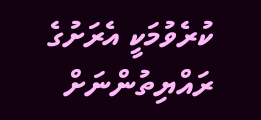ކުރެވުމަކީ އެރަށުގެ ރައްޔިތުންނަށް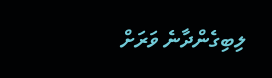ލިބިގެންދާނެ ވަރަށް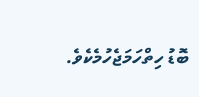ބޮޑު ހިތްހަމަޖެހުމެކެވެ.